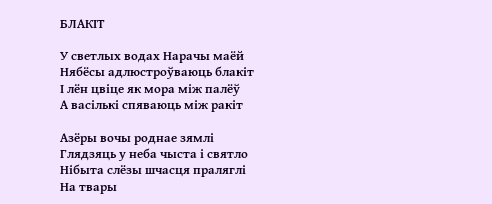БЛАКIТ

У светлых водах Нарачы маёй
Нябёсы адлюстроўваюць блакіт
І лён цвіце як мора між палёў
А васількі спяваюць між ракіт

Азёры вочы роднае зямлі
Глядзяць у неба чыста і святло
Нібыта слёзы шчасця праляглі
На твары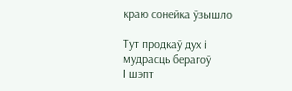краю сонейка ўзышло

Тут продкаў дух і мудрасць берагоў
І шэпт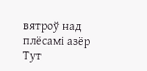вятроў над плёсамі азёр
Тут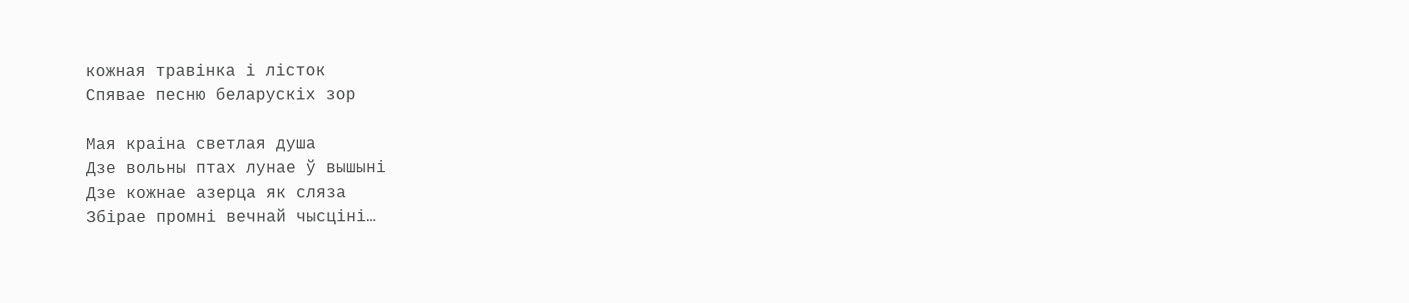кожная травінка і лісток
Спявае песню беларускіх зор

Мая краіна светлая душа
Дзе вольны птах лунае ў вышыні
Дзе кожнае азерца як сляза
Збірае промні вечнай чысціні…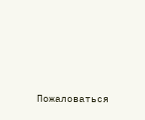Пожаловаться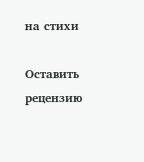на стихи

Оставить рецензию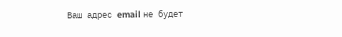Ваш адрес email не будет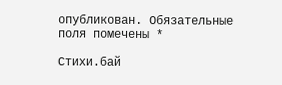опубликован. Обязательные поля помечены *

Стихи.бай